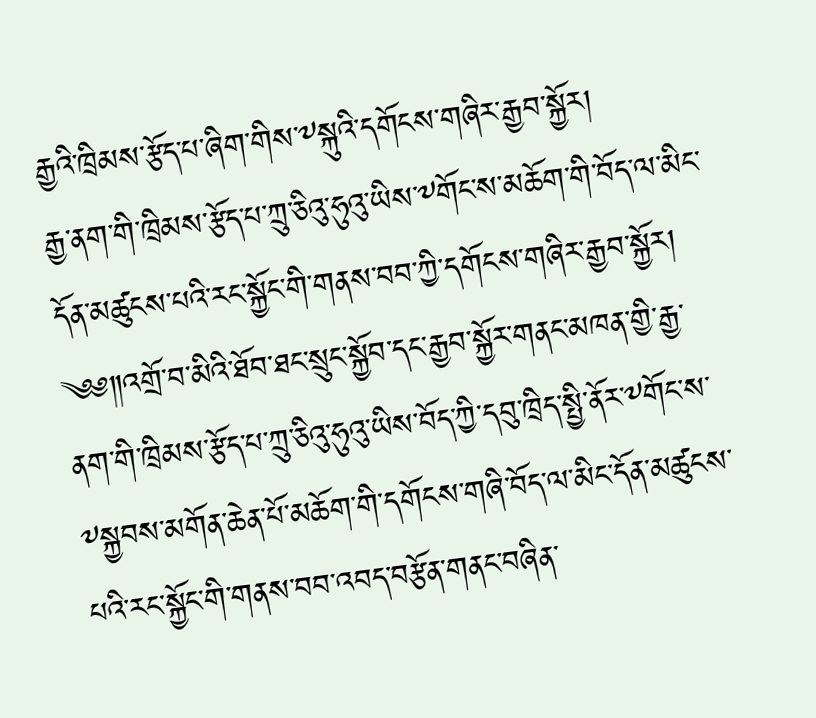རྒྱའི་ཁྲིམས་རྩོད་པ་ཞིག་གིས་༸སྐུའི་དགོངས་གཞིར་རྒྱབ་སྐྱོར།
རྒྱ་ནག་གི་ཁྲིམས་རྩོད་པ་ཀྲུ་ཅིའུ་ཧུའུ་ཡིས་༸གོང་ས་མཆོག་གི་བོད་ལ་མིང་དོན་མཚུངས་པའི་རང་སྐྱོང་གི་གནས་བབ་ཀྱི་དགོངས་གཞིར་རྒྱབ་སྐྱོར།
༄༅༎འགྲོ་བ་མིའི་ཐོབ་ཐང་སྲུང་སྐྱོབ་དང་རྒྱབ་སྐྱོར་གནང་མཁན་གྱི་རྒྱ་ནག་གི་ཁྲིམས་རྩོད་པ་ཀྲུ་ཅིའུ་ཧུའུ་ཡིས་བོད་ཀྱི་དབུ་ཁྲིད་སྤྱི་ནོར་༸གོང་ས་༸སྐྱབས་མགོན་ཆེན་པོ་མཆོག་གི་དགོངས་གཞི་བོད་ལ་མིང་དོན་མཚུངས་པའི་རང་སྐྱོང་གི་གནས་བབ་འབད་བརྩོན་གནང་བཞིན་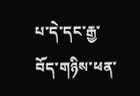པ་དེ་དང་རྒྱ་བོད་གཉིས་ཕན་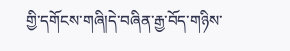གྱི་དགོངས་གཞི།དེ་བཞིན་རྒྱ་བོད་གཉིས་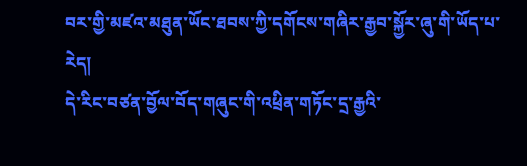བར་གྱི་མཛའ་མཐུན་ཡོང་ཐབས་ཀྱི་དགོངས་གཞིར་རྒྱབ་སྐྱོར་ཞུ་གི་ཡོད་པ་རེད།
དེ་རིང་བཙན་བྱོལ་བོད་གཞུང་གི་འཕྲིན་གཏོང་དྲ་རྒྱའི་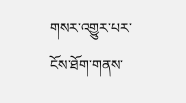གསར་འགྱུར་པར་ངོས་ཐོག་གནས་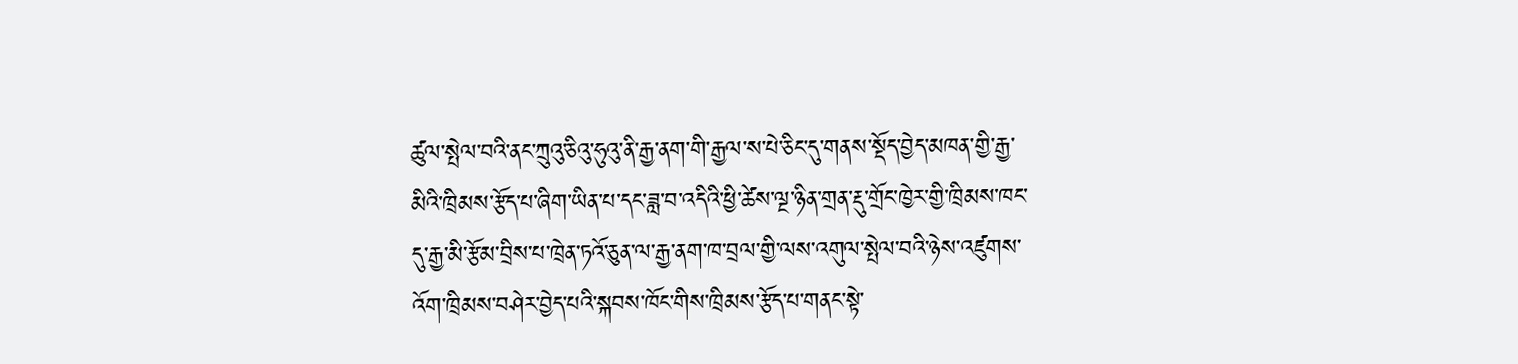ཚུལ་སྤེལ་བའི་ནང་ཀྲུའུ་ཅིའུ་ཧུའུ་ནི་རྒྱ་ནག་གི་རྒྱལ་ས་པེ་ཅིང་དུ་གནས་སྡོད་བྱེད་མཁན་གྱི་རྒྱ་མིའི་ཁྲིམས་རྩོད་པ་ཞིག་ཡིན་པ་དང་ཟླ་བ་འདིའི་ཕྱི་ཚེས་ལྔ་ཉིན་གྲན་རྡུ་གྲོང་ཁྱེར་གྱི་ཁྲིམས་ཁང་དུ་རྒྱ་མི་རྩོམ་བྲིས་པ་ཁྲེན་ཏའོ་ཅུན་ལ་རྒྱ་ནག་ཁ་བྲལ་གྱི་ལས་འགུལ་སྤེལ་བའི་ཉེས་འཛུགས་འོག་ཁྲིམས་བཤེར་བྱེད་པའི་སྐབས་ཁོང་གིས་ཁྲིམས་རྩོད་པ་གནང་སྟེ་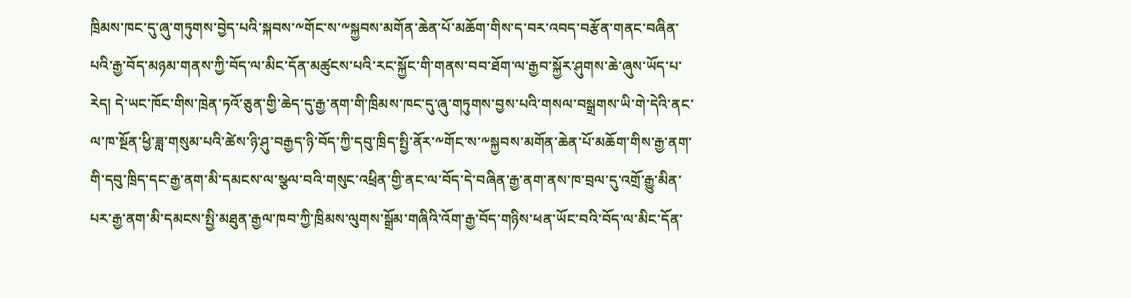ཁྲིམས་ཁང་དུ་ཞུ་གཏུགས་བྱེད་པའི་སྐབས་༸གོང་ས་༸སྐྱབས་མགོན་ཆེན་པོ་མཆོག་གིས་ད་བར་འབད་བརྩོན་གནང་བཞིན་པའི་རྒྱ་བོད་མཉམ་གནས་ཀྱི་བོད་ལ་མིང་དོན་མཚུངས་པའི་རང་སྐྱོང་གི་གནས་བབ་ཐོག་ལ་རྒྱབ་སྐྱོར་ཤུགས་ཆེ་ཞུས་ཡོད་པ་རེད། དེ་ཡང་ཁོང་གིས་ཁྲེན་ཏའོ་ཅུན་གྱི་ཆེད་དུ་རྒྱ་ནག་གི་ཁྲིམས་ཁང་དུ་ཞུ་གཏུགས་བྱས་པའི་གསལ་བསྒྲགས་ཡི་གེ་དེའི་ནང་ལ་ཁ་སྔོན་ཕྱི་ཟླ་གསུམ་པའི་ཚེས་ཉི་ཤུ་བརྒྱད་ཉི་བོད་ཀྱི་དབུ་ཁྲིད་སྤྱི་ནོར་༸གོང་ས་༸སྐྱབས་མགོན་ཆེན་པོ་མཆོག་གིས་རྒྱ་ནག་གི་དབུ་ཁྲིད་དང་རྒྱ་ནག་མི་དམངས་ལ་སྩལ་བའི་གསུང་འཕྲིན་གྱི་ནང་ལ་བོད་དེ་བཞིན་རྒྱ་ནག་ནས་ཁ་བྲལ་དུ་འགྲོ་རྒྱུ་མིན་པར་རྒྱ་ནག་མི་དམངས་སྤྱི་མཐུན་རྒྱལ་ཁབ་ཀྱི་ཁྲིམས་ལུགས་སྒྲོམ་གཞིའི་འོག་རྒྱ་བོད་གཉིས་ཕན་ཡོང་བའི་བོད་ལ་མིང་དོན་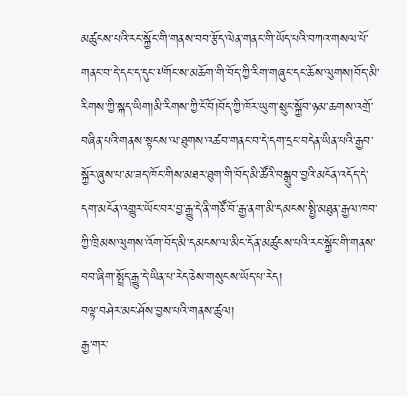མཚུངས་པའི་རང་སྐྱོང་གི་གནས་བབ་རྩོད་ལེན་གནང་གི་ཡོད་པའི་བཀའ་གསལ་པོ་གནང་བ་དེ་དང་ད་དུང་༸གོང་ས་མཆོག་གི་བོད་ཀྱི་རིག་གཞུང་དང་ཆོས་ལུགས།བོད་མི་རིགས་ཀྱི་སྐད་ཡིག།མི་རིགས་ཀྱི་ངོ་བོ།བོད་ཀྱི་ཁོར་ཡུག་སྲུང་སྐྱོབ་ཉམ་ཆགས་འགྲོ་བཞིན་པའི་གནས་སྟངས་ལ་ཐུགས་འཚབ་གནང་བ་དེ་དག་དྲང་བདེན་ཡིན་པའི་རྒྱབ་སྐྱོར་ཞུས་པ་མ་ཟད་ཁོང་གིས་མཐར་ཐུག་གི་བོད་མི་ཚོའི་བསྒྲུབ་བྱའི་མངོན་འདོད་དེ་དག་མངོན་འགྱུར་ཡོང་བར་བྱ་རྒྱུ་དེ་ནི་གཙོ་བོ་རྒྱ་ནག་མི་དམངས་སྤྱི་མཐུན་རྒྱལ་ཁབ་ཀྱི་ཁྲིམས་ལུགས་འོག་བོད་མི་དམངས་ལ་མིང་དོན་མཚུངས་པའི་རང་སྐྱོང་གི་གནས་བབ་ཞིག་སྤྲོད་རྒྱུ་དེ་ཡིན་པ་རེད་ཅེས་གསུངས་ཡོད་པ་རེད།
བལྟ་བཤེར་མང་ཤོས་བྱས་པའི་གནས་ཚུལ།
རྒྱ་གར་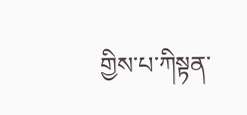གྱིས་པ་ཀིསྟན་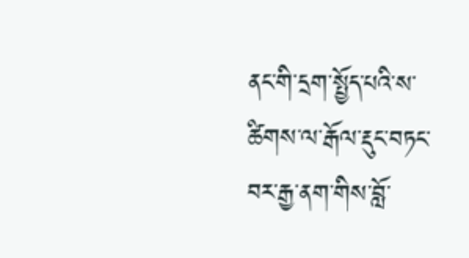ནང་གི་དྲག་སྤྱོད་པའི་ས་ཚིགས་ལ་རྒོལ་རྡུང་བཏང་བར་རྒྱ་ནག་གིས་བློ་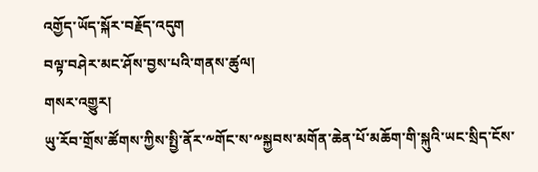འགྱོད་ཡོད་སྐོར་བརྗོད་འདུག
བལྟ་བཤེར་མང་ཤོས་བྱས་པའི་གནས་ཚུལ།
གསར་འགྱུར།
ཡུ་རོབ་གྲོས་ཚོགས་ཀྱིས་སྤྱི་ནོར་༸གོང་ས་༸སྐྱབས་མགོན་ཆེན་པོ་མཆོག་གི་སྐུའི་ཡང་སྲིད་ངོས་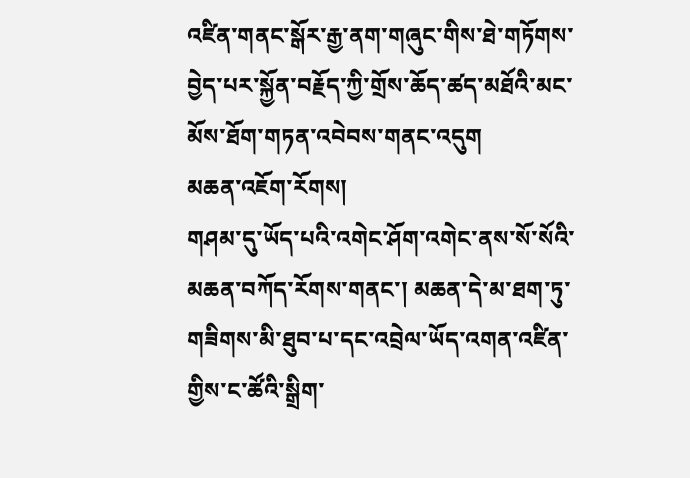འཛིན་གནང་སྒོར་རྒྱ་ནག་གཞུང་གིས་ཐེ་གཏོགས་བྱེད་པར་སྐྱོན་བརྗོད་ཀྱི་གྲོས་ཆོད་ཚད་མཐོའི་མང་མོས་ཐོག་གཏན་འབེབས་གནང་འདུག
མཆན་འཇོག་རོགས།
གཤམ་དུ་ཡོད་པའི་འགེང་ཤོག་འགེང་ནས་སོ་སོའི་མཆན་བཀོད་རོགས་གནང་། མཆན་དེ་མ་ཐག་ཏུ་གཟིགས་མི་ཐུབ་པ་དང་འབྲེལ་ཡོད་འགན་འཛིན་གྱིས་ང་ཚོའི་སྒྲིག་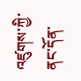འཛུགས་ཀྱི་ནང་དོན་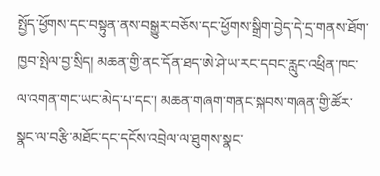སྤྱོད་ཕྱོགས་དང་བསྟུན་ནས་བསྒྱུར་བཅོས་དང་ཕྱོགས་སྒྲིག་བྱེད་དེ་དྲ་གནས་ཐོག་ཁྱབ་སྤེལ་བྱ་སྲིད། མཆན་གྱི་ནང་དོན་ཐད་ཨེ་ཤེ་ཡ་རང་དབང་རླུང་འཕྲིན་ཁང་ལ་འགན་གང་ཡང་མེད་པ་དང་། མཆན་གཞག་གནང་སྐབས་གཞན་གྱི་ཚོར་སྣང་ལ་བརྩི་མཐོང་དང་དངོས་འབྲེལ་ལ་ཐུགས་སྣང་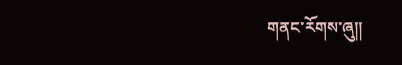གནང་རོགས་ཞུ༎